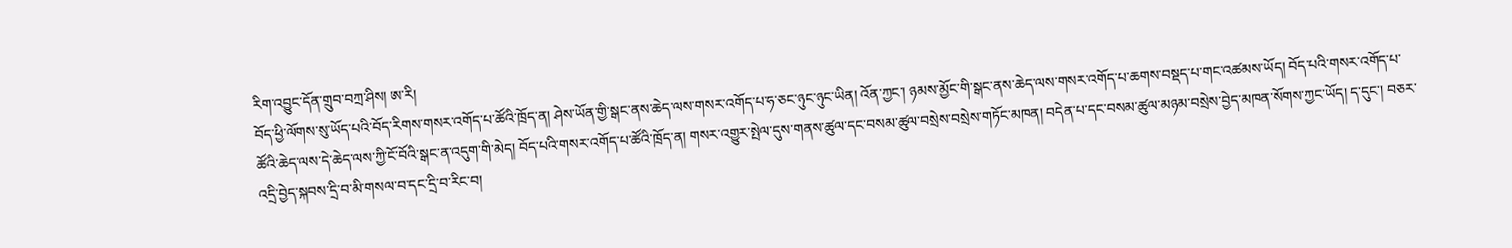རིག་འབྱུང་དོན་གྲུབ་བཀྲ་ཤིས། ཨ་རི།
བོད་ཕྱི་ལོགས་སུ་ཡོད་པའི་བོད་རིགས་གསར་འགོད་པ་ཚོའི་ཁྲོད་ན། ཤེས་ཡོན་གྱི་སྒང་ནས་ཆེད་ལས་གསར་འགོད་པ་ཧ་ཅང་ཉུང་ཉུང་ཡིན། འོན་ཀྱང་། ཉམས་མྱོང་གི་སྒང་ནས་ཆེད་ལས་གསར་འགོད་པ་ཆགས་བསྡད་པ་གང་འཚམས་ཡོད། བོད་པའི་གསར་འགོད་པ་ཚོའི་ཆེད་ལས་དེ་ཆེད་ལས་ཀྱི་ངོ་བོའི་སྒང་ན་འདུག་གི་མེད། བོད་པའི་གསར་འགོད་པ་ཚོའི་ཁྲོད་ན། གསར་འགྱུར་སྤེལ་དུས་གནས་ཚུལ་དང་བསམ་ཚུལ་བསྲེས་བསྲེས་གཏོང་མཁན། བདེན་པ་དང་བསམ་ཚུལ་མཉམ་བསྲེས་བྱེད་མཁན་སོགས་ཀྱང་ཡོད། ད་དུང་། བཅར་འདྲི་བྱེད་སྐབས་དྲི་བ་མི་གསལ་བ་དང་དྲི་བ་རིང་བ།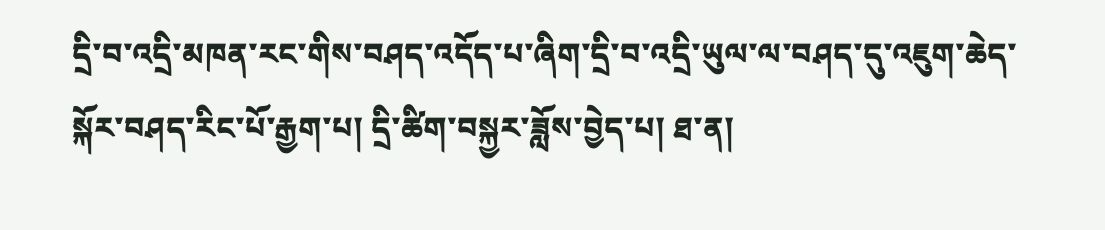དྲི་བ་འདྲི་མཁན་རང་གིས་བཤད་འདོད་པ་ཞིག་དྲི་བ་འདྲི་ཡུལ་ལ་བཤད་དུ་འཇུག་ཆེད་སྐོར་བཤད་རིང་པོ་རྒྱག་པ། དྲི་ཚིག་བསྐྱར་ཟློས་བྱེད་པ། ཐ་ན།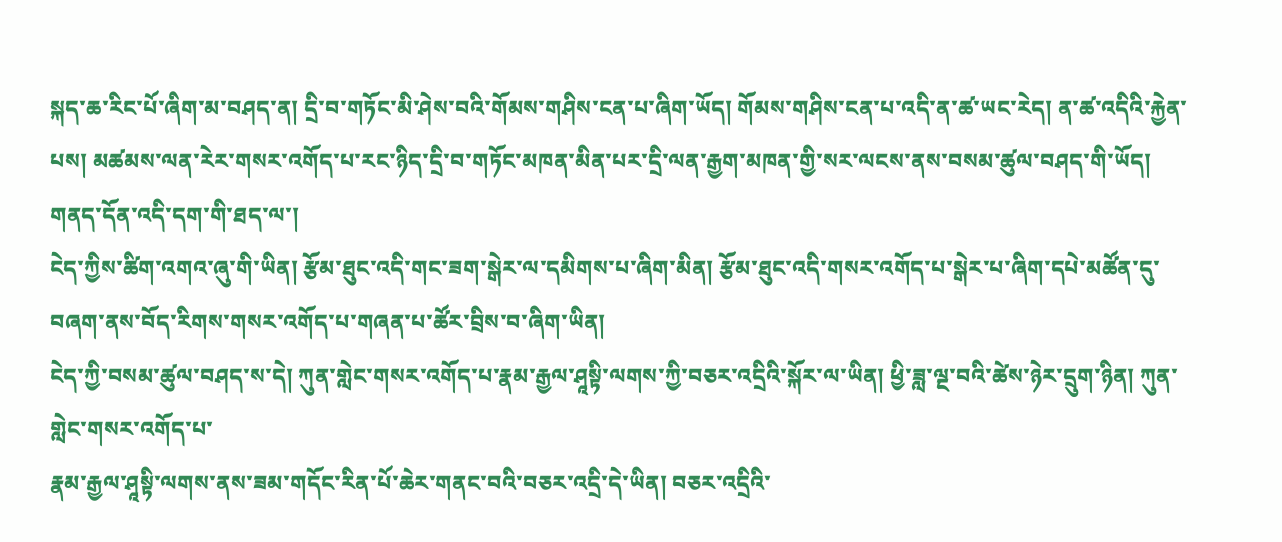སྐད་ཆ་རིང་པོ་ཞིག་མ་བཤད་ན། དྲི་བ་གཏོང་མི་ཤེས་བའི་གོམས་གཤིས་ངན་པ་ཞིག་ཡོད། གོམས་གཤིས་ངན་པ་འདི་ན་ཚ་ཡང་རེད། ན་ཚ་འདིའི་རྐྱེན་པས། མཚམས་ལན་རེར་གསར་འགོད་པ་རང་ཉིད་དྲི་བ་གཏོང་མཁན་མིན་པར་དྲི་ལན་རྒྱག་མཁན་གྱི་སར་ལངས་ནས་བསམ་ཚུལ་བཤད་གི་ཡོད། གནད་དོན་འདི་དག་གི་ཐད་ལ་།
ངེད་ཀྱིས་ཚིག་འགའ་ཞུ་གི་ཡིན། རྩོམ་ཐུང་འདི་གང་ཟག་སྒེར་ལ་དམིགས་པ་ཞིག་མིན། རྩོམ་ཐུང་འདི་གསར་འགོད་པ་སྒེར་པ་ཞིག་དཔེ་མཚོན་དུ་བཞག་ནས་བོད་རིགས་གསར་འགོད་པ་གཞན་པ་ཚོར་བྲིས་བ་ཞིག་ཡིན།
ངེད་ཀྱི་བསམ་ཚུལ་བཤད་ས་དེ། ཀུན་གླེང་གསར་འགོད་པ་རྣམ་རྒྱལ་ཤཱསྟི་ལགས་ཀྱི་བཅར་འདྲིའི་སྐོར་ལ་ཡིན། ཕྱི་ཟླ་ལྔ་བའི་ཚེས་ཉེར་དྲུག་ཉིན། ཀུན་གླེང་གསར་འགོད་པ་
རྣམ་རྒྱལ་ཤཱསྟི་ལགས་ནས་ཟམ་གདོང་རིན་པོ་ཆེར་གནང་བའི་བཅར་འདྲི་དེ་ཡིན། བཅར་འདྲིའི་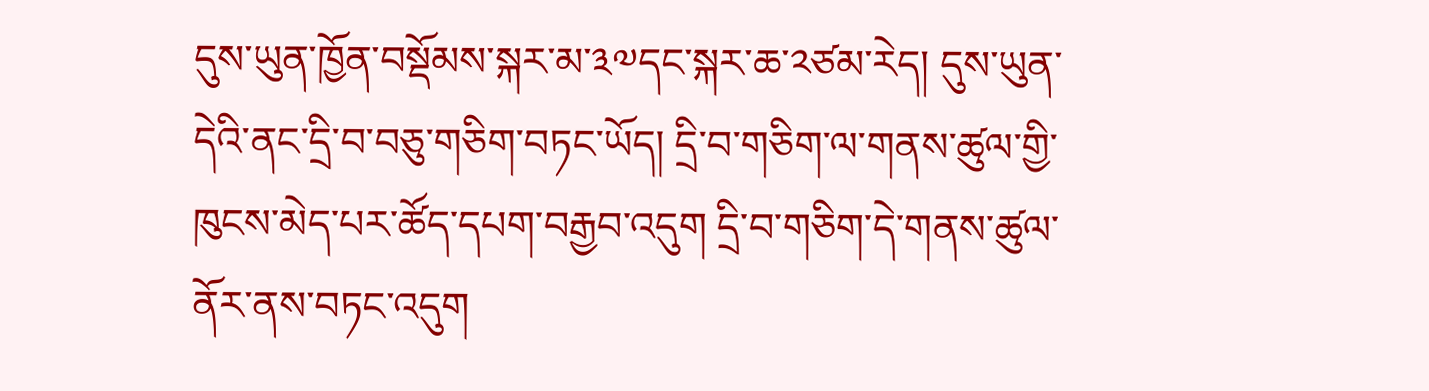དུས་ཡུན་ཁྱོན་བསྡོམས་སྐར་མ་༣༧དང་སྐར་ཆ་༢ཙམ་རེད། དུས་ཡུན་དེའི་ནང་དྲི་བ་བཅུ་གཅིག་བཏང་ཡོད། དྲི་བ་གཅིག་ལ་གནས་ཚུལ་གྱི་ཁུངས་མེད་པར་ཚོད་དཔག་བརྒྱབ་འདུག དྲི་བ་གཅིག་དེ་གནས་ཚུལ་ནོར་ནས་བཏང་འདུག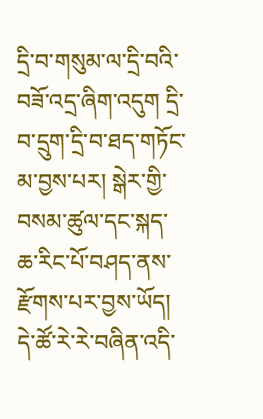དྲི་བ་གསུམ་ལ་དྲི་བའི་བཟོ་འདྲ་ཞིག་འདུག དྲི་བ་དྲུག་དྲི་བ་ཐད་གཏོང་མ་བྱས་པར། སྒེར་གྱི་བསམ་ཚུལ་དང་སྐད་ཆ་རིང་པོ་བཤད་ནས་རྫོགས་པར་བྱས་ཡོད། དེ་ཚོ་རེ་རེ་བཞིན་འདི་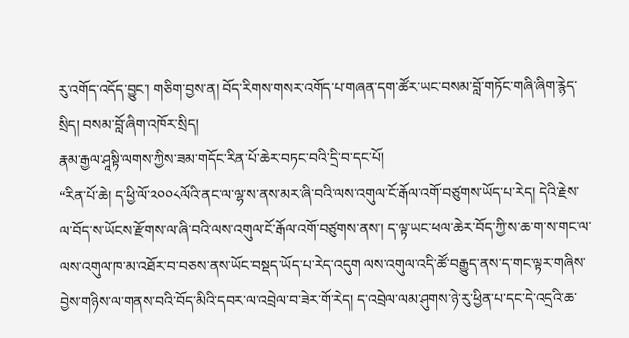རུ་འགོད་འདོད་བྱུང་། གཅིག་བྱས་ན། བོད་རིགས་གསར་འགོད་པ་གཞན་དག་ཚོར་ཡང་བསམ་བློ་གཏོང་གཞི་ཞིག་རྙེད་སྲིད། བསམ་བློ་ཞིག་འཁོར་སྲིད།
རྣམ་རྒྱལ་ཤཱསྟི་ལགས་ཀྱིས་ཟམ་གདོང་རིན་པོ་ཆེར་བཏང་བའི་དྲི་བ་དང་པོ།
“རིན་པོ་ཆེ། ད་ཕྱི་ལོ་༢༠༠༨ལོའི་ནང་ལ་ལྷ་ས་ནས་མར་ཞི་བའི་ལས་འགུལ་ངོ་རྒོལ་འགོ་བཙུགས་ཡོད་པ་རེད། དེའི་རྗེས་ལ་བོད་ས་ཡོངས་རྫོགས་ལ་ཞི་བའི་ལས་འགུལ་ངོ་རྒོལ་འགོ་བཙུགས་ནས་། ད་ལྟ་ཡང་ཕལ་ཆེར་བོད་ཀྱི་ས་ཆ་ག་ས་གང་ལ་ལས་འགུལ་ཁ་མ་འཐོར་བ་བཅས་ནས་ཡོང་བསྡད་ཡོད་པ་རེད་འདུག ལས་འགུལ་འདི་ཚོ་བརྒྱུད་ནས་ད་གང་ལྟར་གཞིས་བྱེས་གཉིས་ལ་གནས་བའི་བོད་མིའི་དབར་ལ་འབྲེལ་བ་ཟེར་གོ་རེད། ད་འབྲེལ་ལམ་ཤུགས་ཉེ་རུ་ཕྱིན་པ་དང་དེ་འདྲའི་ཆ་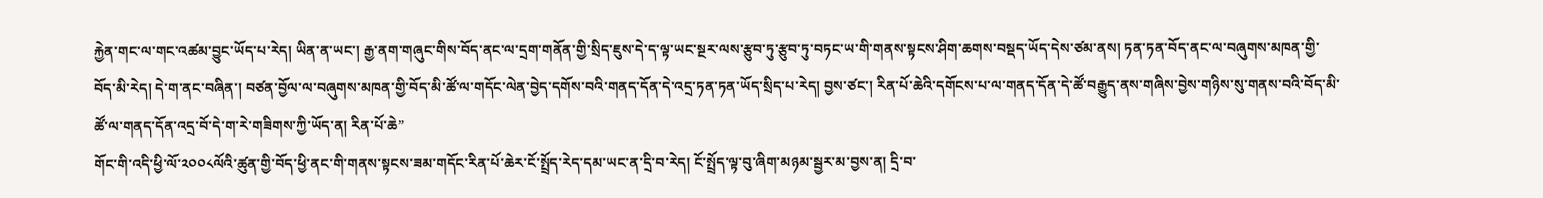རྐྱེན་གང་ལ་གང་འཚམ་བྱུང་ཡོད་པ་རེད། ཡིན་ན་ཡང་། རྒྱ་ནག་གཞུང་གིས་བོད་ནང་ལ་དྲག་གནོན་གྱི་སྲིད་ཇུས་དེ་ད་ལྟ་ཡང་སྔར་ལས་རྩུབ་ཏུ་རྩུབ་ཏུ་བཏང་ཡ་གི་གནས་སྟངས་ཤིག་ཆགས་བསྡད་ཡོད་དེས་ཙམ་ནས། ཏན་ཏན་བོད་ནང་ལ་བཞུགས་མཁན་གྱི་བོད་མི་རེད། དེ་ག་ནང་བཞིན་། བཙན་བྱོལ་ལ་བཞུགས་མཁན་གྱི་བོད་མི་ཚོ་ལ་གདོང་ལེན་བྱེད་དགོས་བའི་གནད་དོན་དེ་འདྲ་ཏན་ཏན་ཡོད་སྲིད་པ་རེད། བྱས་ཙང་། རིན་པོ་ཆེའི་དགོངས་པ་ལ་གནད་དོན་དེ་ཚོ་བརྒྱུད་ནས་གཞིས་བྱེས་གཉིས་སུ་གནས་བའི་བོད་མི་ཚོ་ལ་གནད་དོན་འདྲ་བོ་དེ་ག་རེ་གཟིགས་ཀྱི་ཡོད་ན། རིན་པོ་ཆེ”
གོང་གི་འདི་ཕྱི་ལོ་༢༠༠༨ལོའི་ཚུན་གྱི་བོད་ཕྱི་ནང་གི་གནས་སྟངས་ཟམ་གདོང་རིན་པོ་ཆེར་ངོ་སྤྲོད་རེད་དམ་ཡང་ན་དྲི་བ་རེད། ངོ་སྤྲོད་ལྟ་བུ་ཞིག་མཉམ་སྦྱར་མ་བྱས་ན། དྲི་བ་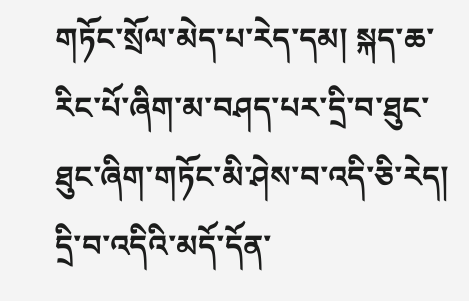གཏོང་སྲོལ་མེད་པ་རེད་དམ། སྐད་ཆ་རིང་པོ་ཞིག་མ་བཤད་པར་དྲི་བ་ཐུང་ཐུང་ཞིག་གཏོང་མི་ཤེས་བ་འདི་ཅི་རེད།
དྲི་བ་འདིའི་མདོ་དོན་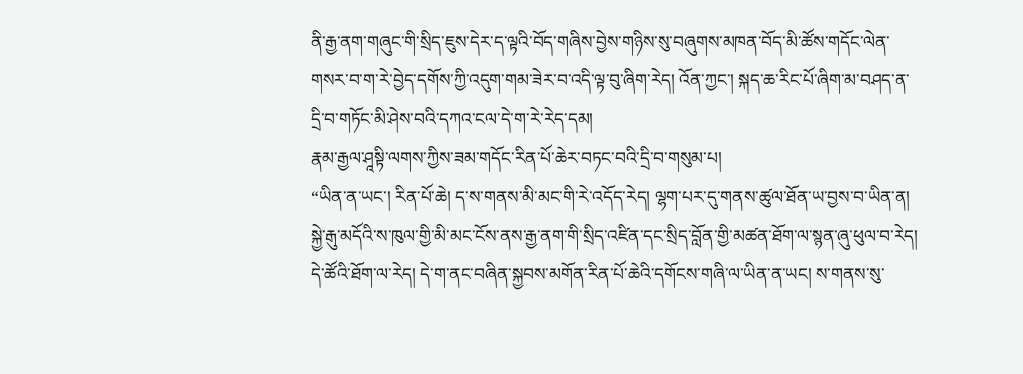ནི་རྒྱ་ནག་གཞུང་གི་སྲིད་ཇུས་དེར་ད་ལྟའི་བོད་གཞིས་བྱེས་གཉིས་སུ་བཞུགས་མཁན་བོད་མི་ཚོས་གདོང་ལེན་གསར་བ་ག་རེ་བྱེད་དགོས་ཀྱི་འདུག་གམ་ཟེར་བ་འདི་ལྟ་བུ་ཞིག་རེད། འོན་ཀྱང་། སྐད་ཆ་རིང་པོ་ཞིག་མ་བཤད་ན་དྲི་བ་གཏོང་མི་ཤེས་བའི་དཀའ་ངལ་དེ་ག་རེ་རེད་དམ།
རྣམ་རྒྱལ་ཤཱསྟི་ལགས་ཀྱིས་ཟམ་གདོང་རིན་པོ་ཆེར་བཏང་བའི་དྲི་བ་གསུམ་པ།
“ཡིན་ན་ཡང་། རིན་པོ་ཆེ། ད་ས་གནས་མི་མང་གི་རེ་འདོད་རེད། ལྷག་པར་དུ་གནས་ཚུལ་ཐོན་ཡ་བྱས་བ་ཡིན་ན། སྐྱེ་རྒུ་མདོའི་ས་ཁུལ་གྱི་མི་མང་ངོས་ནས་རྒྱ་ནག་གི་སྲིད་འཛིན་དང་སྲིད་བློན་གྱི་མཚན་ཐོག་ལ་སྙན་ཞུ་ཕུལ་བ་རེད། དེ་ཚོའི་ཐོག་ལ་རེད། དེ་ག་ནང་བཞིན་སྐྱབས་མགོན་རིན་པོ་ཆེའི་དགོངས་གཞི་ལ་ཡིན་ན་ཡང། ས་གནས་སུ་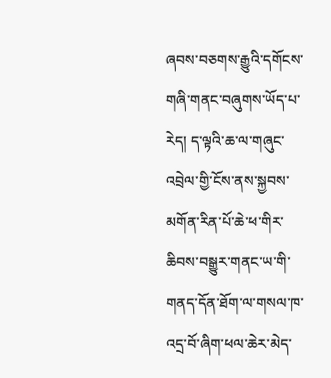ཞབས་བཅགས་རྒྱུའི་དགོངས་གཞི་གནང་བཞུགས་ཡོད་པ་རེད། ད་ལྟའི་ཆ་ལ་གཞུང་འབྲེལ་གྱི་ངོས་ནས་སྐྱབས་མགོན་རིན་པོ་ཆེ་ཕ་གིར་ཆིབས་བསྒྱུར་གནང་ཡ་གི་ གནད་དོན་ཐོག་ལ་གསལ་ཁ་འདྲ་བོ་ཞིག་ཕལ་ཆེར་མེད་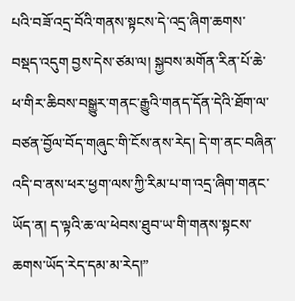པའི་བཟོ་འདྲ་བོའི་གནས་སྟངས་དེ་འདྲ་ཞིག་ཆགས་བསྡད་འདུག བྱས་དེས་ཙམ་ལ། སྐྱབས་མགོན་རིན་པོ་ཆེ་ཕ་གིར་ཆིབས་བསྒྱུར་གནང་རྒྱུའི་གནད་དོན་དེའི་ཐོག་ལ་བཙན་བྱོལ་བོད་གཞུང་གི་ངོས་ནས་རེད། དེ་ག་ནང་བཞིན་འདི་བ་ནས་ཕར་ཕྱག་ལས་ཀྱི་རིམ་པ་ག་འདྲ་ཞིག་གནང་ཡོད་ན། ད་ལྟའི་ཆ་ལ་ཕེབས་ཐུབ་ཡ་གི་གནས་སྟངས་ཆགས་ཡོད་རེད་དམ་མ་རེད།”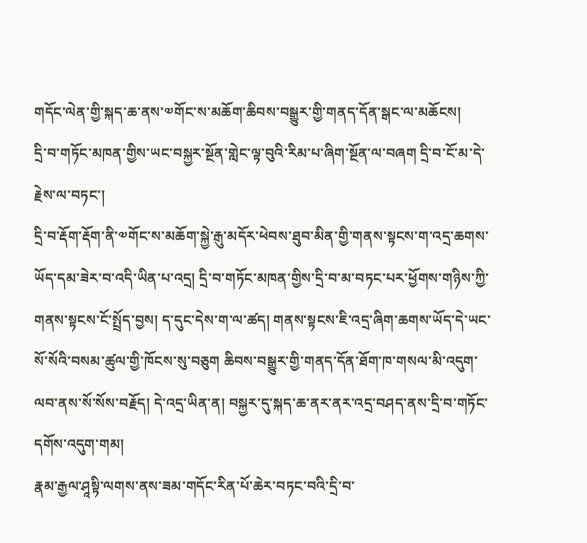གདོང་ལེན་གྱི་སྐད་ཆ་ནས་༧གོང་ས་མཆོག་ཆིབས་བསྒྱུར་གྱི་གནད་དོན་སྒང་ལ་མཆོངས།
དྲི་བ་གཏོང་མཁན་གྱིས་ཡང་བསྐྱར་སྔོན་གླེང་ལྟ་བུའི་རིམ་པ་ཞིག་སྔོན་ལ་བཞག དྲི་བ་ངོ་མ་དེ་རྗེས་ལ་བཏང་།
དྲི་བ་རྡོག་རྡོག་ནི་༧གོང་ས་མཆོག་སྐྱེ་རྒུ་མདོར་ཕེབས་ཐུབ་མིན་གྱི་གནས་སྟངས་ག་འདྲ་ཆགས་ཡོད་དམ་ཟེར་བ་འདི་ཡིན་པ་འདྲ། དྲི་བ་གཏོང་མཁན་གྱིས་དྲི་བ་མ་བཏང་པར་ཕྱོགས་གཉིས་ཀྱི་གནས་སྟངས་ངོ་སྤྲོད་བྱས། ད་དུང་དེས་ག་ལ་ཚད། གནས་སྟངས་ཇི་འདྲ་ཞིག་ཆགས་ཡོད་དེ་ཡང་སོ་སོའི་བསམ་ཚུལ་གྱི་ཁོངས་སུ་བཅུག ཆིབས་བསྒྱུར་གྱི་གནད་དོན་ཐོག་ཁ་གསལ་མི་འདུག་ལབ་ནས་སོ་སོས་བརྗོད། དེ་འདྲ་ཡིན་ན། བསྐྱར་དུ་སྐད་ཆ་ནར་ནར་འདྲ་བཤད་ནས་དྲི་བ་གཏོང་དགོས་འདུག་གམ།
རྣམ་རྒྱལ་ཤཱསྟི་ལགས་ནས་ཟམ་གདོང་རིན་པོ་ཆེར་བཏང་བའི་དྲི་བ་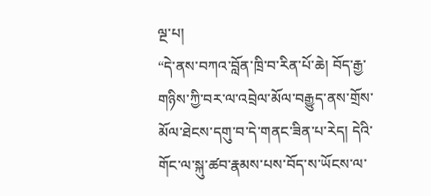ལྔ་པ།
“དེ་ནས་བཀའ་བློན་ཁྲི་བ་རིན་པོ་ཆེ། བོད་རྒྱ་གཉིས་ཀྱི་བར་ལ་འབྲེལ་མོལ་བརྒྱུད་ནས་གྲོས་མོལ་ཐེངས་དགུ་བ་དེ་གནང་ཟིན་པ་རེད། དེའི་གོང་ལ་སྐུ་ཚབ་རྣམས་པས་བོད་ས་ཡོངས་ལ་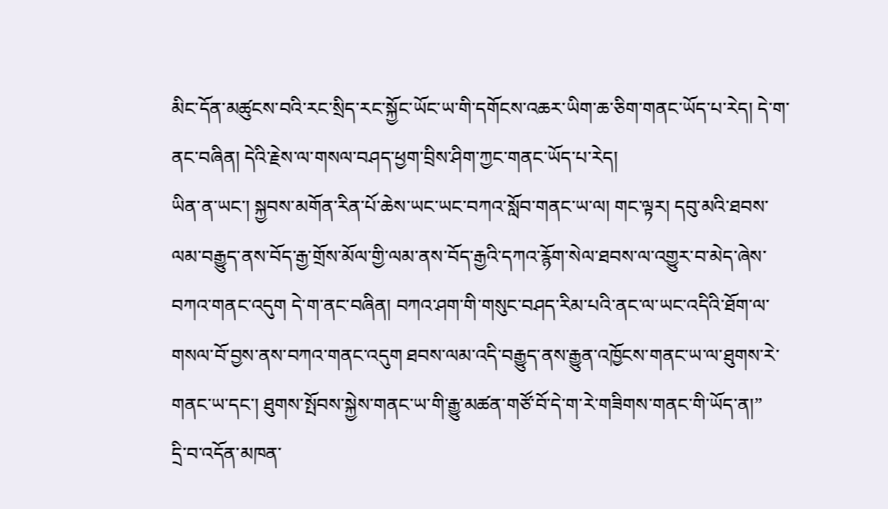མིང་དོན་མཚུངས་བའི་རང་སྲིད་རང་སྐྱོང་ཡོང་ཡ་གི་དགོངས་འཆར་ཡིག་ཆ་ཅིག་གནང་ཡོད་པ་རེད། དེ་ག་ནང་བཞིན། དེའི་རྗེས་ལ་གསལ་བཤད་ཕྱག་བྲིས་ཤིག་ཀྱང་གནང་ཡོད་པ་རེད།
ཡིན་ན་ཡང་། སྐྱབས་མགོན་རིན་པོ་ཆེས་ཡང་ཡང་བཀའ་སློབ་གནང་ཡ་ལ། གང་ལྟར། དབུ་མའི་ཐབས་ལམ་བརྒྱུད་ནས་བོད་རྒྱ་གྲོས་མོལ་གྱི་ལམ་ནས་བོད་རྒྱའི་དཀའ་རྙོག་སེལ་ཐབས་ལ་འགྱུར་བ་མེད་ཞེས་བཀའ་གནང་འདུག དེ་ག་ནང་བཞིན། བཀའ་ཤག་གི་གསུང་བཤད་རིམ་པའི་ནང་ལ་ཡང་འདིའི་ཐོག་ལ་གསལ་བོ་བྱས་ནས་བཀའ་གནང་འདུག ཐབས་ལམ་འདི་བརྒྱུད་ནས་རྒྱུན་འཁྱོངས་གནང་ཡ་ལ་ཐུགས་རེ་གནང་ཡ་དང་། ཐུགས་སྤོབས་སྐྱེས་གནང་ཡ་གི་རྒྱུ་མཚན་གཙོ་བོ་དེ་ག་རེ་གཟིགས་གནང་གི་ཡོད་ན།”
དྲི་བ་འདོན་མཁན་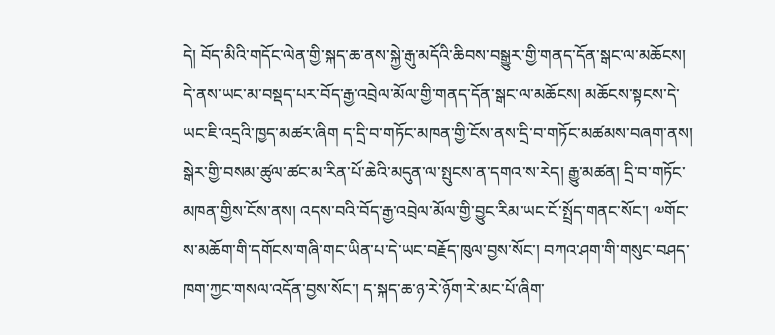དེ། བོད་མིའི་གདོང་ལེན་གྱི་སྐད་ཆ་ནས་སྐྱེ་རྒུ་མདོའི་ཆིབས་བསྒྱུར་གྱི་གནད་དོན་སྒང་ལ་མཆོངས། དེ་ནས་ཡང་མ་བསྡད་པར་བོད་རྒྱ་འབྲེལ་མོལ་གྱི་གནད་དོན་སྒང་ལ་མཆོངས། མཆོངས་སྟངས་དེ་ཡང་ཇི་འདྲའི་ཁྱད་མཚར་ཞིག ད་དྲི་བ་གཏོང་མཁན་གྱི་ངོས་ནས་དྲི་བ་གཏོང་མཚམས་བཞག་ནས། སྒེར་གྱི་བསམ་ཚུལ་ཚང་མ་རིན་པོ་ཆེའི་མདུན་ལ་སྤུངས་ན་དགའ་ས་རེད། རྒྱུ་མཚན། དྲི་བ་གཏོང་མཁན་གྱིས་ངོས་ནས། འདས་བའི་བོད་རྒྱ་འབྲེལ་མོལ་གྱི་བྱུང་རིམ་ཡང་ངོ་སྤྲོད་གནང་སོང་། ༧གོང་ས་མཆོག་གི་དགོངས་གཞི་གང་ཡིན་པ་དེ་ཡང་བརྗོད་ཁུལ་བྱས་སོང་། བཀའ་ཤག་གི་གསུང་བཤད་ཁག་ཀྱང་གསལ་འདོན་བྱས་སོང་། ད་སྐད་ཆ་ཉ་རེ་ཉོག་རེ་མང་པོ་ཞིག་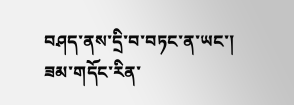བཤད་ནས་དྲི་བ་བཏང་ན་ཡང་།
ཟམ་གདོང་རིན་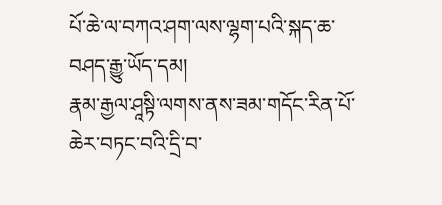པོ་ཆེ་ལ་བཀའ་ཤག་ལས་ལྷག་པའི་སྐད་ཆ་བཤད་རྒྱུ་ཡོད་དམ།
རྣམ་རྒྱལ་ཤཱསྟི་ལགས་ནས་ཟམ་གདོང་རིན་པོ་ཆེར་བཏང་བའི་དྲི་བ་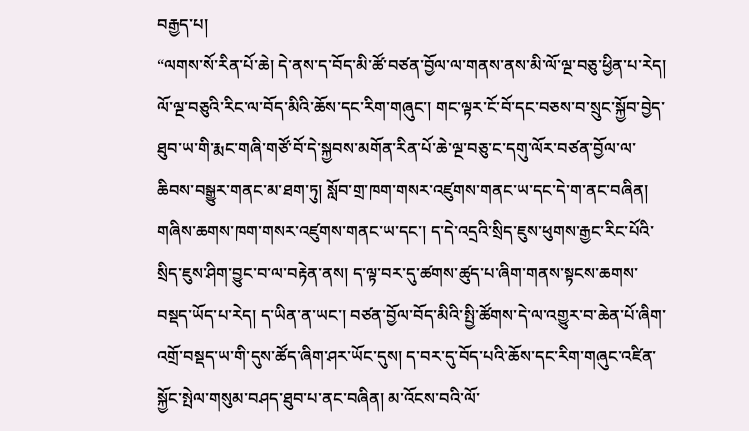བརྒྱད་པ།
“ལགས་སོ་རིན་པོ་ཆེ། དེ་ནས་ད་བོད་མི་ཚོ་བཙན་བྱོལ་ལ་གནས་ནས་མི་ལོ་ལྔ་བཅུ་ཕྱིན་པ་རེད། ལོ་ལྔ་བཅུའི་རིང་ལ་བོད་མིའི་ཆོས་དང་རིག་གཞུང་། གང་ལྟར་ངོ་བོ་དང་བཅས་བ་སྲུང་སྐྱོབ་བྱེད་ཐུབ་ཡ་གི་རྨང་གཞི་གཙོ་བོ་དེ་སྐྱབས་མགོན་རིན་པོ་ཆེ་ལྔ་བཅུ་ང་དགུ་ལོར་བཙན་བྱོལ་ལ་ཆིབས་བསྒྱུར་གནང་མ་ཐག་ཏུ། སློབ་གྲ་ཁག་གསར་འཛུགས་གནང་ཡ་དང་དེ་ག་ནང་བཞིན།
གཞིས་ཆགས་ཁག་གསར་འཛུགས་གནང་ཡ་དང་། ད་དེ་འདྲའི་སྲིད་ཇུས་ཕུགས་རྒྱང་རིང་པོའི་སྲིད་ཇུས་ཤིག་བྱུང་བ་ལ་བརྟེན་ནས། ད་ལྟ་བར་དུ་ཚགས་ཚུད་པ་ཞིག་གནས་སྟངས་ཆགས་བསྡད་ཡོད་པ་རེད། ད་ཡིན་ན་ཡང་། བཙན་བྱོལ་བོད་མིའི་སྤྱི་ཚོགས་དེ་ལ་འགྱུར་བ་ཆེན་པོ་ཞིག་འགྲོ་བསྡད་ཡ་གི་དུས་ཚོད་ཞིག་ཤར་ཡོང་དུས། ད་བར་དུ་བོད་པའི་ཆོས་དང་རིག་གཞུང་འཛིན་སྐྱོང་སྤེལ་གསུམ་བཤད་ཐུབ་པ་ནང་བཞིན། མ་འོངས་བའི་ལོ་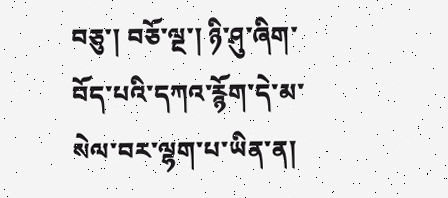བཅུ་། བཅོ་ལྔ་། ཉི་ཤུ་ཞིག་བོད་པའི་དཀའ་རྙོག་དེ་མ་སེལ་བར་ལྷག་པ་ཡིན་ན།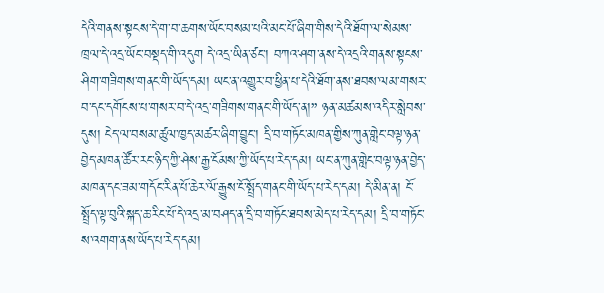དེའི་གནས་སྟངས་དེ་ག་བ་ཆགས་ཡོང་བསམ་པའི་མང་པོ་ཞིག་གིས་དེའི་ཐོག་ལ་སེམས་ཁྲལ་དེ་འདྲ་ཡོང་བསྡད་གི་འདུག དེ་འདྲ་ཡིན་ཙང་། བཀའ་ཤག་ནས་དེ་འདྲའི་གནས་སྟངས་ཤིག་གཟིགས་གནང་གི་ཡོད་དམ། ཡང་ན་འགྱུར་བ་ཕྱིན་པ་དེའི་ཐོག་ནས་ཐབས་ལམ་གསར་བ་དང་དགོངས་པ་གསར་བ་དེ་འདྲ་གཟིགས་གནང་གི་ཡོད་ན།” ཉན་མཚམས་འདིར་སླེབས་དུས། ངེད་ལ་བསམ་ཚུལ་ཁྱད་མཚར་ཞིག་བྱུང་། དྲི་བ་གཏོང་མཁན་གྱིས་ཀུན་གླེང་བལྟ་ཉན་བྱེད་མཁན་ཚོར་རང་ཉིད་ཀྱི་ཤེས་རྒྱ་ངོམས་ཀྱི་ཡོད་པ་རེད་དམ། ཡང་ན་ཀུན་གླེང་བལྟ་ཉན་བྱེད་མཁན་དང་ཟམ་གདོང་རིན་པོ་ཆེར་ལོ་རྒྱུས་ངོ་སྤྲོད་གནང་གི་ཡོད་པ་རེད་དམ། དེ་མིན་ན། ངོ་སྤྲོད་ལྟ་བུའི་སྐད་ཆ་རིང་པོ་དེ་འདྲ་མ་བཤད་ན་དྲི་བ་གཏོང་ཐབས་མེད་པ་རེད་དམ། དྲི་བ་གཏོང་ས་འགག་ནས་ཡོད་པ་རེད་དམ།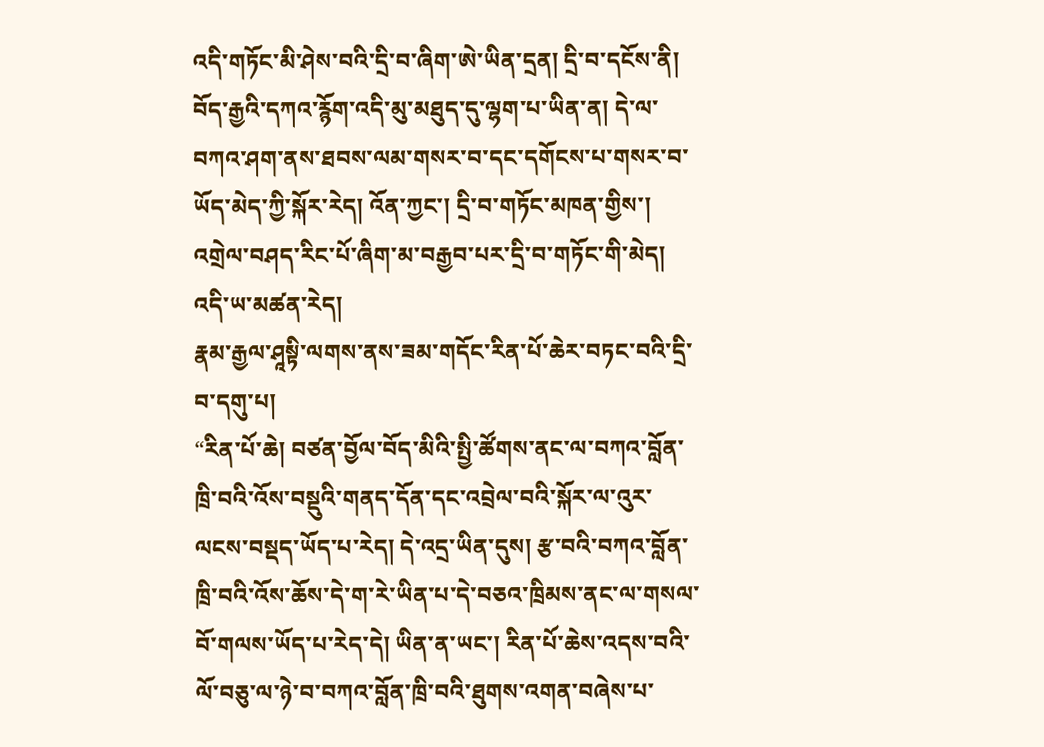འདི་གཏོང་མི་ཤེས་བའི་དྲི་བ་ཞིག་ཨེ་ཡིན་དྲན། དྲི་བ་དངོས་ནི། བོད་རྒྱའི་དཀའ་རྙོག་འདི་མུ་མཐུད་དུ་ལྷག་པ་ཡིན་ན། དེ་ལ་བཀའ་ཤག་ནས་ཐབས་ལམ་གསར་བ་དང་དགོངས་པ་གསར་བ་ཡོད་མེད་ཀྱི་སྐོར་རེད། འོན་ཀྱང་། དྲི་བ་གཏོང་མཁན་གྱིས་། འགྲེལ་བཤད་རིང་པོ་ཞིག་མ་བརྒྱབ་པར་དྲི་བ་གཏོང་གི་མེད། འདི་ཡ་མཚན་རེད།
རྣམ་རྒྱལ་ཤཱསྟི་ལགས་ནས་ཟམ་གདོང་རིན་པོ་ཆེར་བཏང་བའི་དྲི་བ་དགུ་པ།
“རིན་པོ་ཆེ། བཙན་བྱོལ་བོད་མིའི་སྤྱི་ཚོགས་ནང་ལ་བཀའ་བློན་ཁྲི་བའི་འོས་བསྡུའི་གནད་དོན་དང་འབྲེལ་བའི་སྐོར་ལ་འུར་ལངས་བསྡད་ཡོད་པ་རེད། དེ་འདྲ་ཡིན་དུས། རྩ་བའི་བཀའ་བློན་ཁྲི་བའི་འོས་ཆོས་དེ་ག་རེ་ཡིན་པ་དེ་བཅའ་ཁྲིམས་ནང་ལ་གསལ་བོ་གལས་ཡོད་པ་རེད་དེ། ཡིན་ན་ཡང་། རིན་པོ་ཆེས་འདས་བའི་ལོ་བཅུ་ལ་ཉེ་བ་བཀའ་བློན་ཁྲི་བའི་ཐུགས་འགན་བཞེས་པ་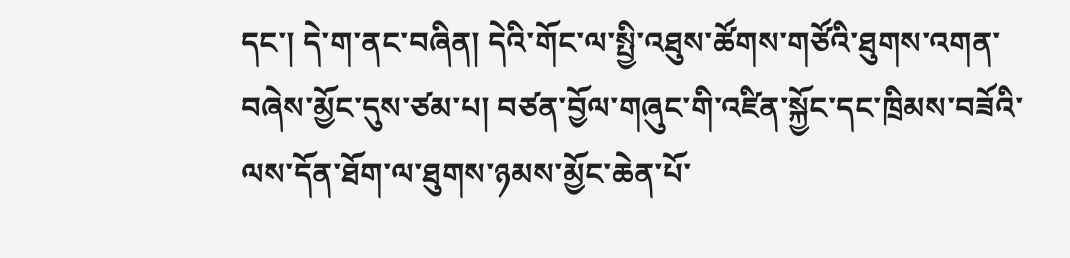དང་། དེ་ག་ནང་བཞིན། དེའི་གོང་ལ་སྤྱི་འཐུས་ཚོགས་གཙོའི་ཐུགས་འགན་བཞེས་མྱོང་དུས་ཙམ་པ། བཙན་བྱོལ་གཞུང་གི་འཛིན་སྐྱོང་དང་ཁྲིམས་བཟོའི་ལས་དོན་ཐོག་ལ་ཐུགས་ཉམས་མྱོང་ཆེན་པོ་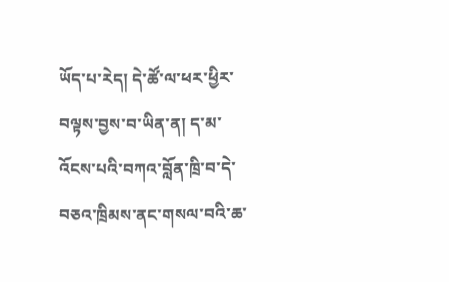ཡོད་པ་རེད། དེ་ཚོ་ལ་ཕར་ཕྱིར་བལྟས་བྱས་བ་ཡིན་ན། ད་མ་འོངས་པའི་བཀའ་བློན་ཁྲི་བ་དེ་བཅའ་ཁྲིམས་ནང་གསལ་བའི་ཆ་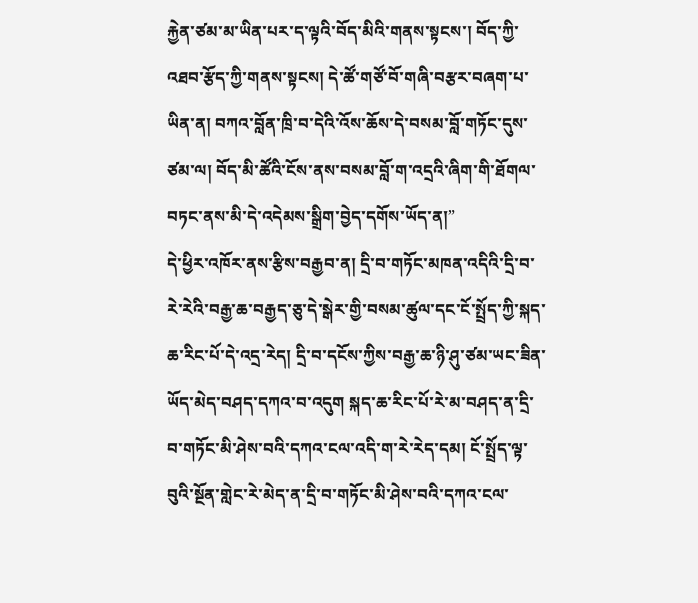རྐྱེན་ཙམ་མ་ཡིན་པར་ད་ལྟའི་བོད་མིའི་གནས་སྟངས་། བོད་ཀྱི་འཐབ་རྩོད་ཀྱི་གནས་སྟངས། དེ་ཚོ་གཙོ་བོ་གཞི་བརྩར་བཞག་པ་ཡིན་ན། བཀའ་བློན་ཁྲི་བ་དེའི་འོས་ཆོས་དེ་བསམ་བློ་གཏོང་དུས་ཙམ་ལ། བོད་མི་ཚོའི་ངོས་ནས་བསམ་བློ་ག་འདྲའི་ཞིག་གི་ཐོགལ་བཏང་ནས་མི་དེ་འདེམས་སྒྲིག་བྱེད་དགོས་ཡོད་ན།”
དེ་ཕྱིར་འཁོར་ནས་རྩིས་བརྒྱབ་ན། དྲི་བ་གཏོང་མཁན་འདིའི་དྲི་བ་རེ་རེའི་བརྒྱ་ཆ་བརྒྱད་ཅུ་དེ་སྒེར་གྱི་བསམ་ཚུལ་དང་ངོ་སྤྲོད་ཀྱི་སྐད་ཆ་རིང་པོ་དེ་འདྲ་རེད། དྲི་བ་དངོས་ཀྱིས་བརྒྱ་ཆ་ཉི་ཤུ་ཙམ་ཡང་ཟིན་ཡོད་མེད་བཤད་དཀའ་བ་འདུག སྐད་ཆ་རིང་པོ་རེ་མ་བཤད་ན་དྲི་བ་གཏོང་མི་ཤེས་བའི་དཀའ་ངལ་འདི་ག་རེ་རེད་དམ། ངོ་སྤྲོད་ལྟ་བུའི་སྔོན་གླེང་རེ་མེད་ན་དྲི་བ་གཏོང་མི་ཤེས་བའི་དཀའ་ངལ་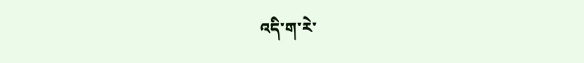འདི་ག་རེ་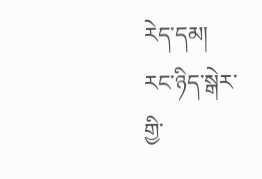རེད་དམ།
རང་ཉིད་སྒེར་གྱི་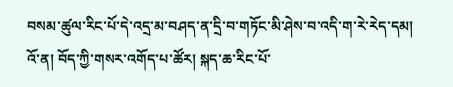བསམ་ཚུལ་རིང་པོ་དེ་འདྲ་མ་བཤད་ན་དྲི་བ་གཏོང་མི་ཤེས་བ་འདི་ག་རེ་རེད་དམ།
འོ་ན། བོད་ཀྱི་གསར་འགོད་པ་ཚོར། སྐད་ཆ་རིང་པོ་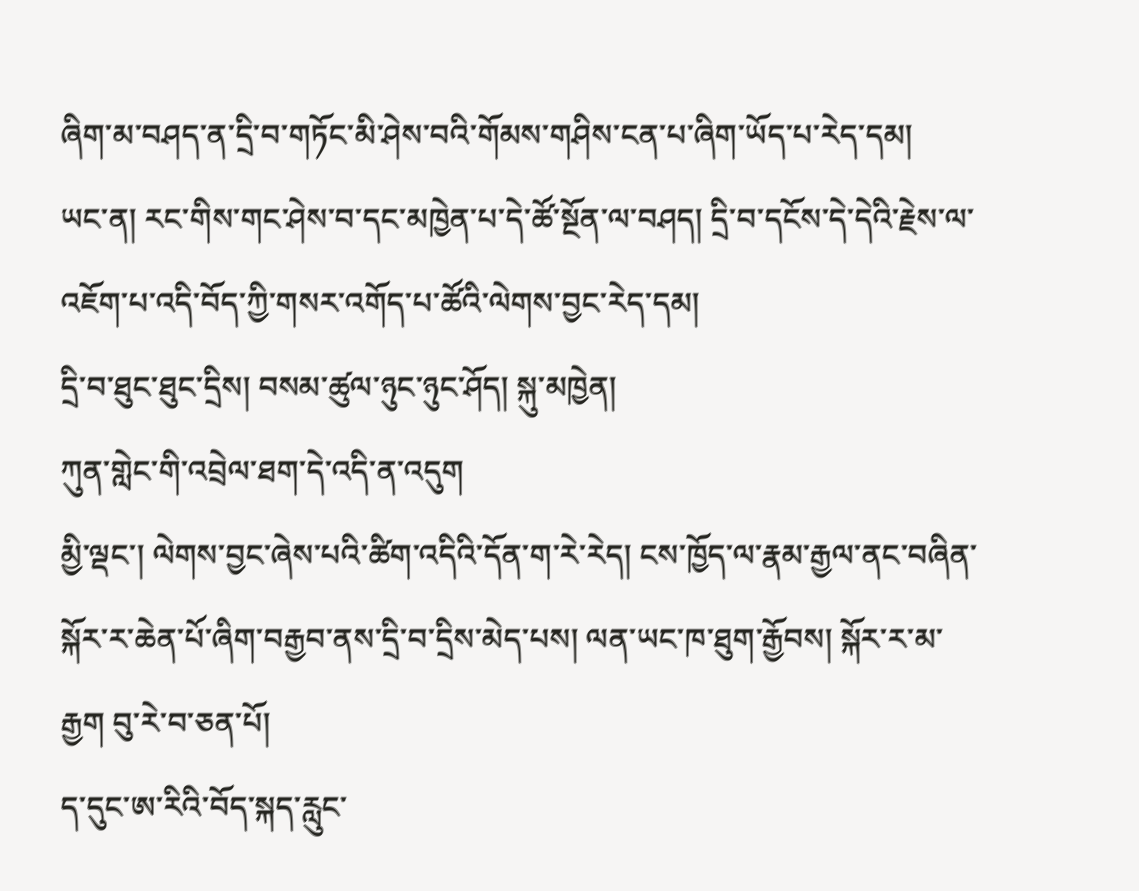ཞིག་མ་བཤད་ན་དྲི་བ་གཏོང་མི་ཤེས་བའི་གོམས་གཤིས་ངན་པ་ཞིག་ཡོད་པ་རེད་དམ།
ཡང་ན། རང་གིས་གང་ཤེས་བ་དང་མཁྱེན་པ་དེ་ཚོ་སྔོན་ལ་བཤད། དྲི་བ་དངོས་དེ་དེའི་རྗེས་ལ་འཇོག་པ་འདི་བོད་ཀྱི་གསར་འགོད་པ་ཚོའི་ལེགས་བྱང་རེད་དམ།
དྲི་བ་ཐུང་ཐུང་དྲིས། བསམ་ཚུལ་ཉུང་ཉུང་ཤོད། སྐུ་མཁྱེན།
ཀུན་གླེང་གི་འབྲེལ་ཐག་དེ་འདི་ན་འདུག
མྱི་ལྡང་། ལེགས་བྱང་ཞེས་པའི་ཚིག་འདིའི་དོན་ག་རེ་རེད། ངས་ཁྱོད་ལ་རྣམ་རྒྱལ་ནང་བཞིན་སྐོར་ར་ཆེན་པོ་ཞིག་བརྒྱབ་ནས་དྲི་བ་དྲིས་མེད་པས། ལན་ཡང་ཁ་ཐུག་རྒྱོབས། སྐོར་ར་མ་རྒྱག བུ་རེ་བ་ཅན་པོ།
ད་དུང་ཨ་རིའི་བོད་སྐད་རླུང་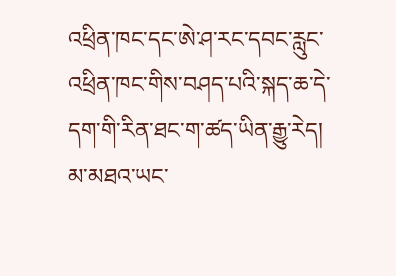འཕྲིན་ཁང་དང་ཨེ་ཤ་རང་དབང་རླུང་འཕྲིན་ཁང་གིས་བཤད་པའི་སྐད་ཆ་དེ་དག་གི་རིན་ཐང་ག་ཚད་ཡིན་རྒྱུ་རེད། མ་མཐའ་ཡང་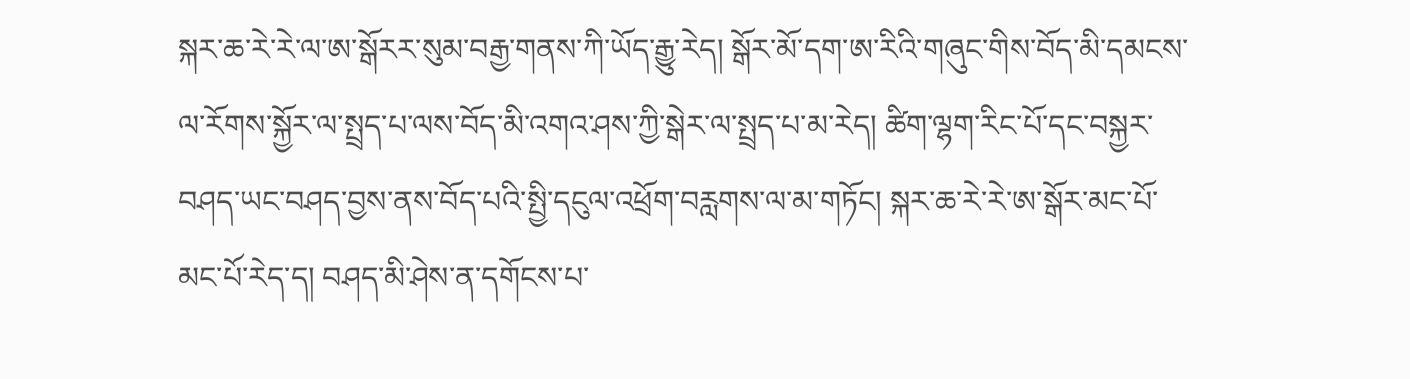སྐར་ཆ་རེ་རེ་ལ་ཨ་སྒོརར་སུམ་བརྒྱ་གནས་ཀི་ཡོད་རྒྱུ་རེད། སྒོར་མོ་དག་ཨ་རིའི་གཞུང་གིས་བོད་མི་དམངས་ལ་རོགས་སྐྱོར་ལ་སྤྲད་པ་ལས་བོད་མི་འགའ་ཤས་ཀྱི་སྒེར་ལ་སྤྲད་པ་མ་རེད། ཚིག་ལྷག་རིང་པོ་དང་བསྐྱར་བཤད་ཡང་བཤད་བྱས་ནས་བོད་པའི་སྤྱི་དངུལ་འཕྲོག་བརླགས་ལ་མ་གཏོང། སྐར་ཆ་རེ་རེ་ཨ་སྒོར་མང་པོ་མང་པོ་རེད་ད། བཤད་མི་ཤེས་ན་དགོངས་པ་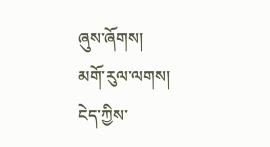ཞུས་ཞོགས།
མགོ་རུལ་ལགས།
ངེད་ཀྱིས་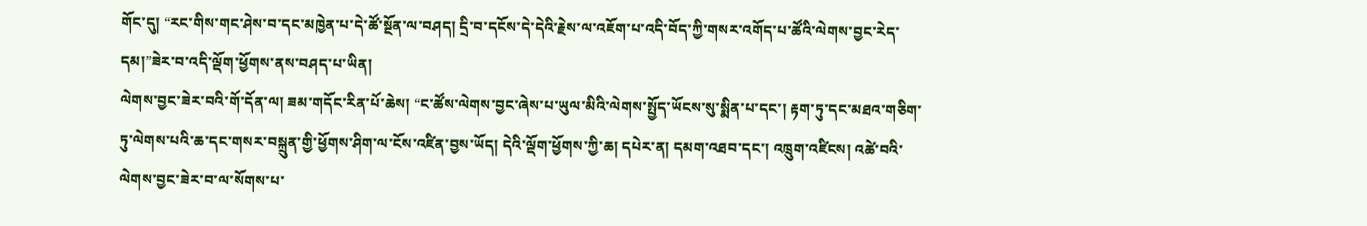གོང་དུ། “རང་གིས་གང་ཤེས་བ་དང་མཁྱེན་པ་དེ་ཚོ་སྔོན་ལ་བཤད། དྲི་བ་དངོས་དེ་དེའི་རྗེས་ལ་འཇོག་པ་འདི་བོད་ཀྱི་གསར་འགོད་པ་ཚོའི་ལེགས་བྱང་རེད་དམ།”ཟེར་བ་འདི་ལྡོག་ཕྱོགས་ནས་བཤད་པ་ཡིན།
ལེགས་བྱང་ཟེར་བའི་གོ་དོན་ལ། ཟམ་གདོང་རིན་པོ་ཆེས། “ང་ཚོས་ལེགས་བྱང་ཞེས་པ་ཡུལ་མིའི་ལེགས་སྤྱོད་ཡོངས་སུ་སྨིན་པ་དང་། རྟག་ཏུ་དང་མཐའ་གཅིག་ཏུ་ལེགས་པའི་ཆ་དང་གསར་བསྐྲུན་གྱི་ཕྱོགས་ཤིག་ལ་ངོས་འཛིན་བྱས་ཡོད། དེའི་ལྡོག་ཕྱོགས་ཀྱི་ཆ། དཔེར་ན། དམག་འཐབ་དང་། འཁྲུག་འཛིངས། འཚེ་བའི་ལེགས་བྱང་ཟེར་བ་ལ་སོགས་པ་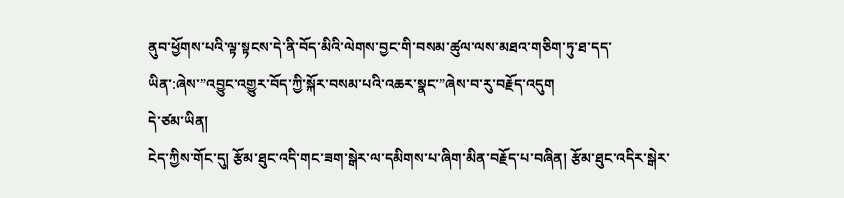ནུབ་ཕྱོགས་པའི་ལྟ་སྟངས་དེ་ནི་བོད་མིའི་ལེགས་བྱང་གི་བསམ་ཚུལ་ལས་མཐའ་གཅིག་ཏུ་ཐ་དད་ཡིན་:ཞེས་”འབྱུང་འགྱུར་བོད་ཀྱི་སྐོར་བསམ་པའི་འཆར་སྣང་”ཞེས་བ་རུ་བརྗོད་འདུག
དེ་ཙམ་ཡིན།
ངེད་ཀྱིས་གོང་དུ། རྩོམ་ཐུང་འདི་གང་ཟག་སྒེར་ལ་དམིགས་པ་ཞིག་མིན་བརྗོད་པ་བཞིན། རྩོམ་ཐུང་འདིར་སྒེར་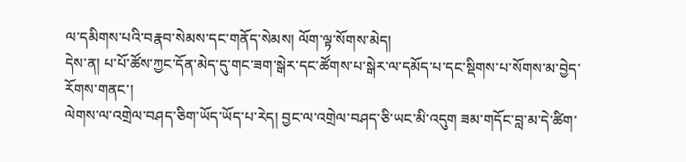ལ་དམིགས་པའི་བརྣབ་སེམས་དང་གནོད་སེམས། ལོག་ལྟ་སོགས་མེད།
དེས་ན། པ་པོ་ཚོས་ཀྱང་དོན་མེད་དུ་གང་ཟག་སྒེར་དང་ཚོགས་པ་སྒེར་ལ་དམོད་པ་དང་སྡིགས་པ་སོགས་མ་བྱེད་རོགས་གནང་།
ལེགས་ལ་འགྲེལ་བཤད་ཅིག་ཡོད་ཡོད་པ་རེད། བྱང་ལ་འགྲེལ་བཤད་ཅི་ཡང་མི་འདུག ཟམ་གདོང་བླ་མ་དེ་ཚིག་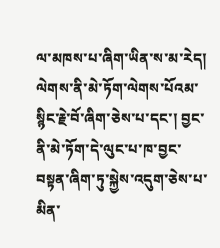ལ་མཁས་པ་ཞིག་ཡིན་ས་མ་རེད། ལེགས་ནི་མེ་ཏོག་ལེགས་པོའམ་སྙིང་རྗེ་བོ་ཞིག་ཅེས་པ་དང་། བྱང་ནི་མེ་ཏོག་དེ་ལུང་པ་ཁ་བྱང་བསྟན་ཞིག་ཏུ་སྐྱེས་འདུག་ཅེས་པ་མིན་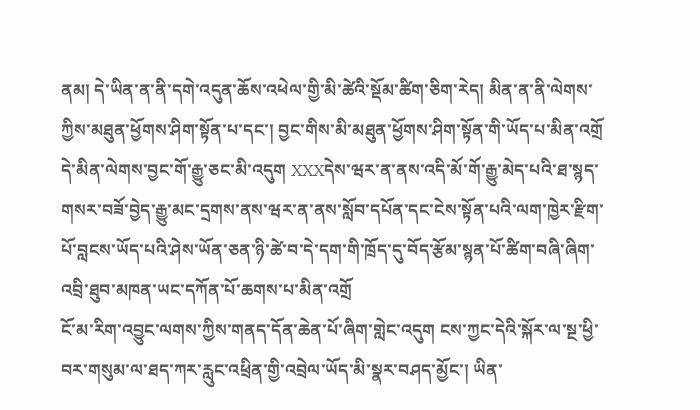ནམ། དེ་ཡིན་ན་ནི་དགེ་འདུན་ཆོས་འཕེལ་གྱི་མི་ཚེའི་སྡོམ་ཚིག་ཅིག་རེད། མིན་ན་ནི་ལེགས་ཀྱིས་མཐུན་ཕྱོགས་ཤིག་སྟོན་པ་དང་། བྱང་གིས་མི་མཐུན་ཕྱོགས་ཤིག་སྟོན་གི་ཡོད་པ་མིན་འགྲོ དེ་མིན་ལེགས་བྱང་གོ་རྒྱུ་ཅང་མི་འདུག XXXདེས་ཝར་ན་ནས་འདི་མོ་གོ་རྒྱུ་མེད་པའི་ཐ་སྙད་གསར་བཟོ་བྱེད་རྒྱུ་མང་དྲགས་ནས་ཝར་ན་ནས་སློབ་དཔོན་དང་ངེས་སྟོན་པའི་ལག་ཁྱེར་རྫིག་པོ་བླངས་ཡོད་པའི་ཤེས་ཡོན་ཅན་ཉི་ཚེ་བ་དེ་དག་གི་ཁྲོད་དུ་བོད་རྩོམ་སྙན་པོ་ཚིག་བཞི་ཞིག་འབྲི་ཐུབ་མཁན་ཡང་དཀོན་པོ་ཆགས་པ་མིན་འགྲོ
ངོ་མ་རིག་འབྱུང་ལགས་ཀྱིས་གནད་དོན་ཆེན་པོ་ཞིག་གླེང་འདུག ངས་ཀྱང་དེའི་སྐོར་ལ་སྔ་ཕྱི་བར་གསུམ་ལ་ཐད་ཀར་རླུང་འཕྲིན་གྱི་འབྲེལ་ཡོད་མི་སྣར་བཤད་མྱོང་། ཡིན་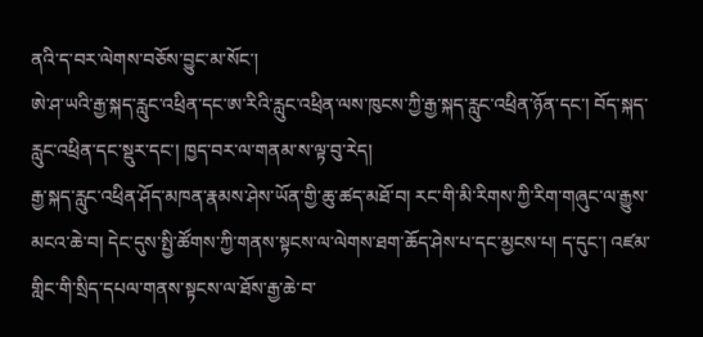ནའི་ད་བར་ལེགས་བཅོས་བྱུང་མ་སོང་།
ཨེ་ཤ་ཡའི་རྒྱ་སྐད་རླུང་འཕྲིན་དང་ཨ་རིའི་རླུང་འཕྲིན་ལས་ཁུངས་ཀྱི་རྒྱ་སྐད་རླུང་འཕྲིན་ཉོན་དང་། བོད་སྐད་རླུང་འཕྲིན་དང་སྡུར་དང་། ཁྱད་བར་ལ་གནམ་ས་ལྟ་བུ་རེད།
རྒྱ་སྐད་རླུང་འཕྲིན་ཤོད་མཁན་རྣམས་ཤེས་ཡོན་གྱི་ཆུ་ཚད་མཐོ་བ། རང་གི་མི་རིགས་ཀྱི་རིག་གཞུང་ལ་རྒྱུས་མངའ་ཆེ་བ། དེང་དུས་སྤྱི་ཚོགས་ཀྱི་གནས་སྟངས་ལ་ལེགས་ཐག་ཆོད་ཤེས་པ་དང་མྱངས་པ། ད་དུང་། འཛམ་གླིང་གི་སྲིད་དཔལ་གནས་སྟངས་ལ་ཐོས་རྒྱ་ཆེ་བ་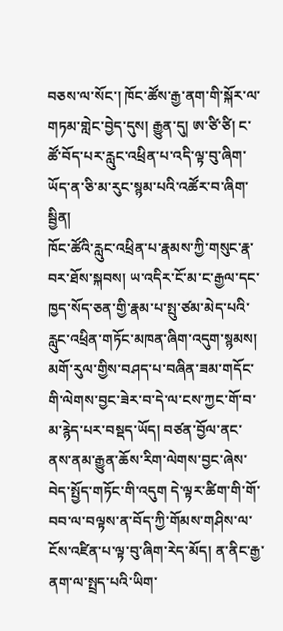བཅས་ལ་སོང་། ཁོང་ཚོས་རྒྱ་ནག་གི་སྐོར་ལ་གཏམ་གླེང་བྱེད་དུས། རྒྱུན་དུ། ཨ་ཙི་ཙི། ང་ཚོ་བོད་པར་རླུང་འཕྲིན་པ་འདི་ལྟ་བུ་ཞིག་ཡོད་ན་ཅི་མ་རུང་སྙམ་པའི་འཚོར་བ་ཞིག་སྦྱིན།
ཁོང་ཚོའི་རླུང་འཕྲིན་པ་རྣམས་ཀྱི་གསུང་རྣ་བར་ཐོས་སྐབས། ཡ་འདིར་ངོ་མ་ང་རྒྱལ་དང་ཁྱད་སོད་ཅན་གྱི་རྣམ་པ་སྤུ་ཙམ་མེད་པའི་རླུང་འཕྲིན་གཏོང་མཁན་ཞིག་འདུག་སྙམས།
མགོ་རུལ་གྱིས་བཤད་པ་བཞིན་ཟམ་གདོང་གི་ལེགས་བྱང་ཟེར་བ་དེ་ལ་ངས་ཀྱང་གོ་བ་མ་རྙེད་པར་བསྡད་ཡོད། བཙན་བྱོལ་ནང་ནས་ནམ་རྒྱུན་ཆོས་རིག་ལེགས་བྱང་ཞེས་བེད་སྤྱོད་གཏོང་གི་འདུག དེ་ལྟར་ཚིག་གི་གོ་བབ་ལ་བལྟས་ན་བོད་ཀྱི་གོམས་གཤིས་ལ་ངོས་འཛིན་པ་ལྟ་བུ་ཞིག་རེད་མོད། ན་ནིང་རྒྱ་ནག་ལ་སྤྲད་པའི་ཡིག་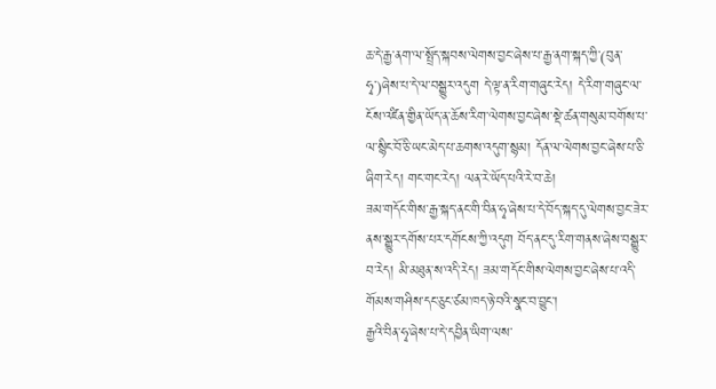ཆ་དེ་རྒྱ་ནག་ལ་སྤྲོད་སྐབས་ལེགས་བྱང་ཞེས་པ་རྒྱ་ནག་སྐད་ཀྱི་(བུན་ཧྭ་)ཞེས་པ་དེ་ལ་བསྒྱུར་འདུག དེ་ལྟ་ན་རིག་གཞུང་རེད། དེ་རིག་གཞུང་ལ་ངོས་འཛིན་གྱིན་ཡོད་ན་ཆོས་རིག་ལེགས་བྱང་ཞེས་སྡེ་ཚན་གསུམ་བགོས་པ་ལ་སྙིང་བོ་ཅི་ཡང་མེད་པ་ཆགས་འདུག་སྙམ། དོན་ལ་ལེགས་བྱང་ཞེས་པ་ཅི་ཞིག་རེད། གང་གང་རེད། ལན་རེ་ཡོད་པའི་རེ་བ་ཆེ།
ཟམ་གདོང་གིས་རྒྱ་སྐད་ནང་གི་བིན་ཧྭ་ཞེས་པ་དེ་བོད་སྐད་དུ་ལེགས་བྱང་ཟེར་ནས་སྒྱུར་དགོས་པར་དགོངས་ཀྱི་འདུག བོད་ནང་དུ་རིག་གནས་ཞེས་བསྒྱུར་བ་རེད། མི་མཐུན་ས་འདི་རེད། ཟམ་གདོང་གིས་ལེགས་བྱང་ཞེས་པ་འདི་གོམས་གཤིས་དང་ཅུང་ཙམ་ཁད་ཉེ་བའི་སྣང་བ་བྱུང་།
རྒྱའི་བིན་ཧྭ་ཞེས་པ་དེ་དབྱིན་ཡིག་ལས་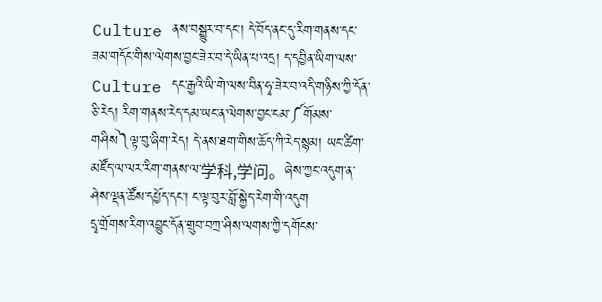Culture ནས་བསྒྱུར་བ་དང་། དེ་བོད་ནང་དུ་རིག་གནས་དང་ཟམ་གདོང་གིས་ལེགས་བྱང་ཟེར་བ་དེ་ཡིན་པ་འདྲ། ད་དབྱིན་ཡིག་ལས་Culture དང་རྒྱའི་ཡི་གེ་ལས་བིན་ཧྭ་ཟེར་བ་འདི་གཉིས་ཀྱི་དོན་ཅི་རེད། རིག་གནས་རེད་དམ་ཡང་ན་ལེགས་བྱང་ངམ་༼གོམས་གཤིས༽ལྟ་བུ་ཞིག་རེད། དེ་ནས་ཐག་གིས་ཆོད་ཀི་རེད་སྙམ། ཡང་ཚིག་མཛོད་ལ་ལར་རིག་གནས་ལ་学科,学问。ཞེས་ཀྱང་འདུག་ན་ཤེས་ལྡན་ཚོས་དཔྱོད་དང་། ང་ལྟ་བུར་བློ་སྐྱེད་རེག་གི་འདུག
དྲྭ་གྲོགས་རིག་འབྱུང་དོན་གྲུབ་བཀྲ་ཤིས་ལགས་ཀྱི་དགོངས་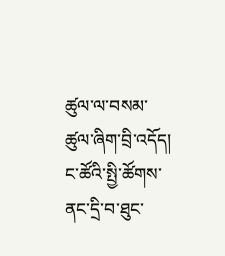ཚུལ་ལ་བསམ་ཚུལ་ཞིག་བྲི་འདོད། ང་ཚོའི་སྤྱི་ཚོགས་ནང་དྲི་བ་ཐུང་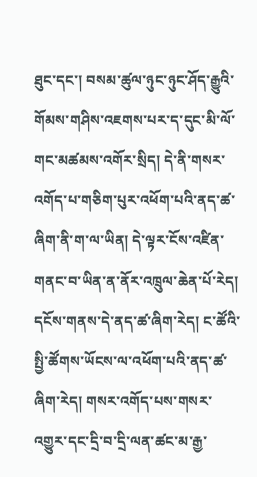ཐུང་དང་། བསམ་ཚུལ་ཉུང་ཉུང་ཤོད་རྒྱུའི་གོམས་གཤིས་འཇགས་པར་ད་དུང་མི་ལོ་གང་མཚམས་འགོར་སྲིད། དེ་ནི་གསར་འགོད་པ་གཅིག་པུར་འཕོག་པའི་ནད་ཚ་ཞིག་ནི་ག་ལ་ཡིན། དེ་ལྟར་ངོས་འཛིན་གནང་བ་ཡིན་ན་ནོར་འཁྲུལ་ཆེན་པོ་རེད། དངོས་གནས་དེ་ནད་ཚ་ཞིག་རེད། ང་ཚོའི་སྤྱི་ཚོགས་ཡོངས་ལ་འཕོག་པའི་ནད་ཚ་ཞིག་རེད། གསར་འགོད་པས་གསར་འགྱུར་དང་དྲི་བ་དྲི་ལན་ཚང་མ་རྒྱ་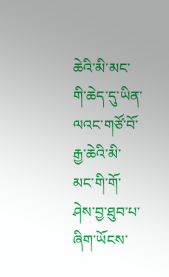ཆེའི་མི་མང་གི་ཆེད་དུ་ཡིན་ལའང་གཙོ་བོ་རྒྱ་ཆེའི་མི་མང་གི་གོ་ཤེས་བྱ་ཐུབ་པ་ཞིག་ཡོངས་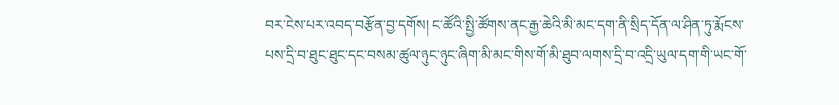བར་ངེས་པར་འབད་བརྩོན་བྱ་དགོས། ང་ཚོའི་སྤྱི་ཚོགས་ནང་རྒྱ་ཆེའི་མི་མང་དག་ནི་སྲིད་དོན་ལ་ཤིན་ཏུ་རྨོངས་པས་དྲི་བ་ཐུང་ཐུང་དང་བསམ་ཚུལ་ཉུང་ཉུང་ཞིག་མི་མང་གིས་གོ་མི་ཐུབ་ལགས་དྲི་བ་འདྲི་ཡུལ་དག་གི་ཡང་གོ་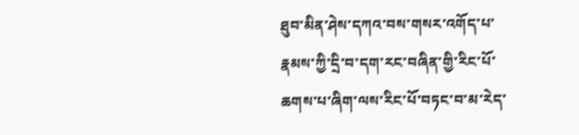ཐུབ་མིན་ཤེས་དཀའ་བས་གསར་འགོད་པ་རྣམས་ཀྱི་དྲི་བ་དག་རང་བཞིན་གྱི་རིང་པོ་ཆགས་པ་ཞིག་ལས་རིང་པོ་བཏང་བ་མ་རེད་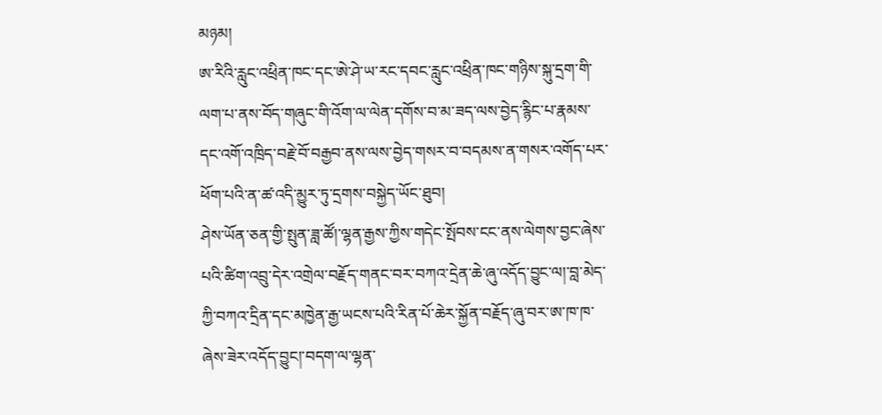མཉམ།
ཨ་རིའི་རླུང་འཕྲིན་ཁང་དང་ཨེ་ཤེ་ཡ་རང་དབང་རླུང་འཕྲིན་ཁང་གཉིས་སྐུ་དྲག་གི་ལག་པ་ནས་བོད་གཞུང་གི་འོག་ལ་ལེན་དགོས་བ་མ་ཟད་ལས་བྱེད་རྙིང་པ་རྣམས་དང་འགོ་འཁྲིད་བརྗེ་བོ་བརྒྱབ་ནས་ལས་བྱེད་གསར་བ་བདམས་ན་གསར་འགོད་པར་ཕོག་པའི་ན་ཚ་འདི་མྱུར་ཏུ་དྲགས་བསྐྱེད་ཡོང་ཐུབ།
ཤེས་ཡོན་ཅན་གྱི་སྤུན་ཟླ་ཚོ།་ལྷན་རྒྱས་ཀྱིས་གདེང་སྤོབས་ངང་ནས་ལེགས་བྱང་ཞེས་པའི་ཚིག་འབྲུ་དེར་འགྲེལ་བརྗོད་གནང་བར་བཀའ་དྲེན་ཆེ་ཞུ་འདོད་བྱུང་ལ།་བླ་མེད་ཀྱི་བཀའ་དྲིན་དང་མཁྱེན་རྒྱ་ཡངས་པའི་རིན་པོ་ཆེར་སྐྱོན་བརྗོད་ཞུ་བར་ཨ་ཁ་ཁ་ཞེས་ཟེར་འདོད་བྱུང།་བདག་ལ་ལྷན་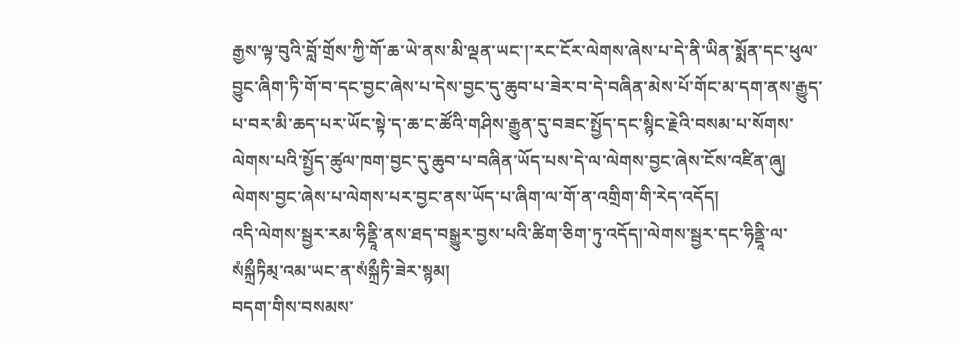རྒྱས་ལྟ་བུའི་བློ་གྲོས་ཀྱི་གོ་ཆ་ཡེ་ནས་མི་ལྡན་ཡང་།་རང་ངོར་ལེགས་ཞེས་པ་དེ་ནི་ཡིན་སྨོན་དང་ཕུལ་བྱུང་ཞིག་ཏི་གོ་བ་དང་བྱང་ཞེས་པ་དེས་བྱང་དུ་ཆུབ་པ་ཟེར་བ་དེ་བཞིན་མེས་པོ་གོང་མ་དག་ནས་རྒྱུད་པ་བར་མི་ཆད་པར་ཡོང་སྟེ་ད་ཆ་ང་ཚོའི་གཤིས་རྒྱུན་དུ་བཟང་སྤྱོད་དང་སྙིང་རྗེའི་བསམ་པ་སོགས་ལེགས་པའི་སྤྱོད་ཚུལ་ཁག་བྱང་དུ་ཆུབ་པ་བཞིན་ཡོད་པས་དེ་ལ་ལེགས་བྱང་ཞེས་ངོས་འཛིན་ཞུ།
ལེགས་བྱང་ཞེས་པ་ལེགས་པར་བྱང་ནས་ཡོད་པ་ཞིག་ལ་གོ་ན་འགྲིག་གི་རེད་འདོད།
འདི་ལེགས་སྦྱར་རམ་ཧིནྡཱི་ནས་ཐད་བསྒྱུར་བྱས་པའི་ཚིག་ཅིག་ཏུ་འདོད།་ལེགས་སྦྱར་དང་ཧིནྡཱི་ལ་སཾསྐྲྀཏིམ྄་འམ་ཡང་ན་སཾསྐྲྀཏི་ཟེར་སྙམ།
བདག་གིས་བསམས་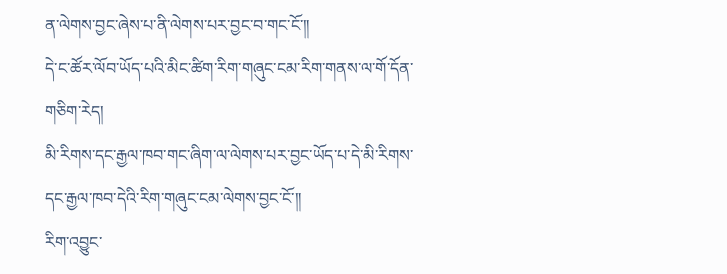ན་ལེགས་བྱང་ཞེས་པ་ནི་ལེགས་པར་བྱང་བ་གང་ངོ་༎
དེ་ང་ཚོར་ལོབ་ཡོད་པའི་མིང་ཚིག་རིག་གཞུང་ངམ་རིག་གནས་ལ་གོ་དོན་གཅིག་རེད།
མི་རིགས་དང་རྒྱལ་ཁབ་གང་ཞིག་ལ་ལེགས་པར་བྱང་ཡོད་པ་དེ་མི་རིགས་དང་རྒྱལ་ཁབ་དེའི་རིག་གཞུང་ངམ་ལེགས་བྱང་ངོ་༎
རིག་འབྱུང་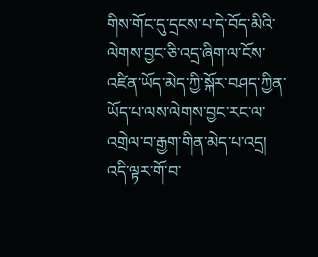གིས་གོང་དུ་དྲངས་པ་དེ་བོད་མིའི་ལེགས་བྱང་ཅི་འདྲ་ཞིག་ལ་ངོས་འཛིན་ཡོད་མེད་ཀྱི་སྐོར་བཤད་ཀྱིན་ཡོད་པ་ལས་ལེགས་བྱང་རང་ལ་འགྲེལ་བ་རྒྱག་གིན་མེད་པ་འདྲ།
འདི་ལྟར་གོ་བ་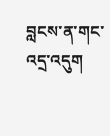བླངས་ན་གང་འདྲ་འདུག